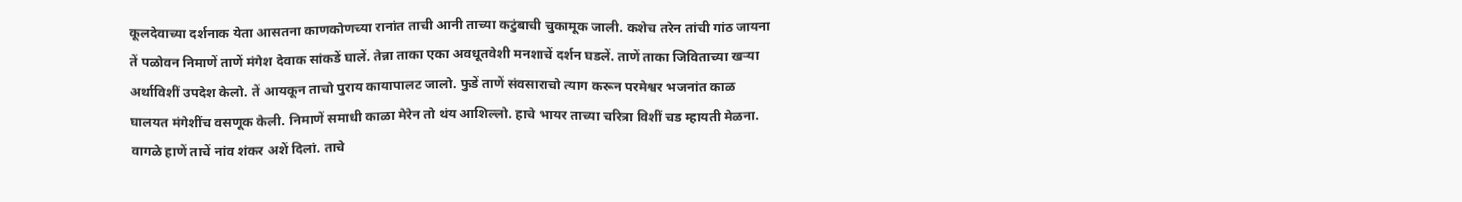कूलदेवाच्या दर्शनाक येता आसतना काणकोणच्या रानांत ताची आनी ताच्या कटुंबाची चुकामूक जाली. कशेच तरेन तांची गांठ जायना तें पळोवन निमाणें ताणें मंगेश देवाक सांकडें घालें. तेन्ना ताका एका अवधूतवेशी मनशाचें दर्शन घडलें. ताणें ताका जिविताच्या खऱ्या अर्थाविशीं उपदेश केलो. तें आयकून ताचो पुराय कायापालट जालो. फुडें ताणें संवसाराचो त्याग करून परमेश्वर भजनांत काळ घालयत मंगेशींच वसणूक केली. निमाणें समाधी काळा मेरेन तो थंय आशिल्लो. हाचे भायर ताच्या चरित्रा विशीं चड म्हायती मेळना.
वागळे हाणें ताचें नांव शंकर अशें दिलां. ताचे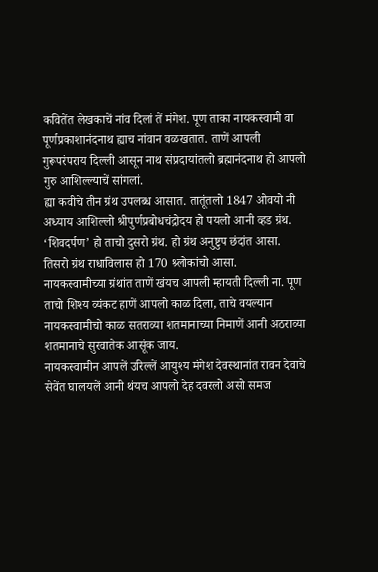कवितेंत लेखकाचें नांव दिलां तें मंगेश. पूण ताका नायकस्वामी वा पूर्णप्रकाशानंदनाथ ह्याच नांवान वळखतात. ताणें आपली गुरूपरंपराय दिल्ली आसून नाथ संप्रदायांतलो ब्रह्मानंदनाथ हो आपलो गुरु आशिल्ल्याचें सांगलां.
ह्या कवीचे तीन ग्रंथ उपलब्ध आसात. तातूंतलो 1847 ओवयो नी अध्याय आशिल्लो श्रीपुर्णप्रबोधचंद्रोदय हो पयलो आनी व्हड ग्रंथ. ‘शिवदर्पण’ हो ताचो दुसरो ग्रंथ. हो ग्रंथ अनुष्टुप छंदांत आसा. तिसरो ग्रंथ राधाविलास हो 170 श्र्लोकांचो आसा.
नायकस्वामीच्या ग्रंथांत ताणें खंयच आपली म्हायती दिल्ली ना. पूण ताचो शिश्य व्यंकट हाणें आपलो काळ दिला, ताचे वयल्यान नायकस्वामीचो काळ सतराव्या शतमानाच्या निमाणें आनी अठराव्या शतमानाचे सुरवातेक आसूंक जाय.
नायकस्वामीन आपलें उरिल्लें आयुश्य मंगेश देवस्थानांत रावन देवाचे सेवेंत घालयलें आनी थंयच आपलो देह दवरलो असो समज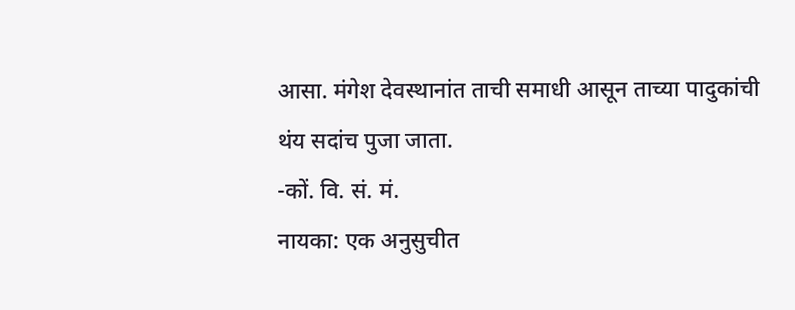आसा. मंगेश देवस्थानांत ताची समाधी आसून ताच्या पादुकांची थंय सदांच पुजा जाता.
-कों. वि. सं. मं.
नायका: एक अनुसुचीत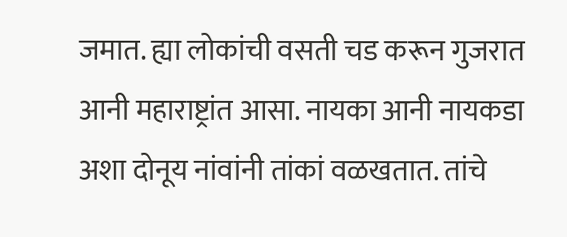जमात. ह्या लोकांची वसती चड करून गुजरात आनी महाराष्ट्रांत आसा. नायका आनी नायकडा अशा दोनूय नांवांनी तांकां वळखतात. तांचे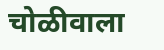चोळीवाला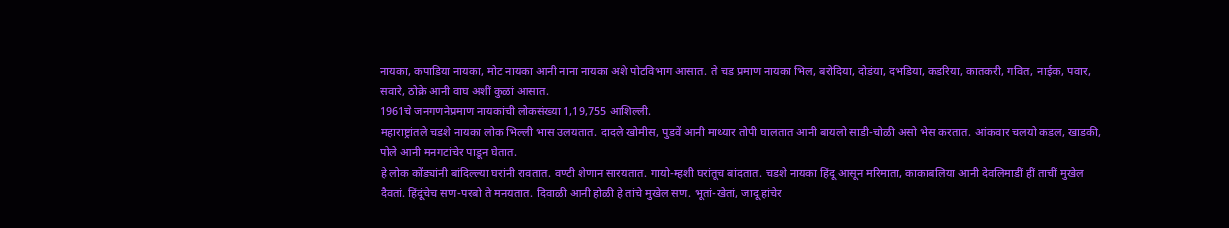नायका, कपाडिया नायका, मोट नायका आनी नाना नायका अशे पोटविभाग आसात. ते चड प्रमाण नायका भिल, बरोदिया, दोडंया, दभडिया, कडरिया, कातकरी, गवित, नाईक, पवार, सवारे, ठोक्रे आनी वाघ अशीं कुळां आसात.
1961चे जनगणनेप्रमाण नायकांची लोकसंख्या 1,19,755 आशिल्ली.
महाराष्ट्रांतले चडशे नायका लोक भिल्ली भास उलयतात. दादले खोमीस, पुडवें आनी माथ्यार तोपी घालतात आनी बायलो साडी-चोळी असो भेस करतात. आंकवार चलयो कडल, खाडकी, पोले आनी मनगटांचेर पाडून घेतात.
हे लोक कोंड्यांनी बांदिल्ल्या घरांनी रावतात. वण्टी शेणान सारयतात. गायो-म्हशी घरांतूच बांदतात. चडशे नायका हिंदू आसून मरिमाता, काकाबलिया आनी देवलिमाडीं हीं ताचीं मुखेल दैवतां. हिंदूंचेच सण-परबो ते मनयतात. दिवाळी आनी होळी हे तांचे मुखेल सण. भूतां-खेतां, जादू हांचेर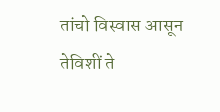तांचो विस्वास आसून तेविशीं ते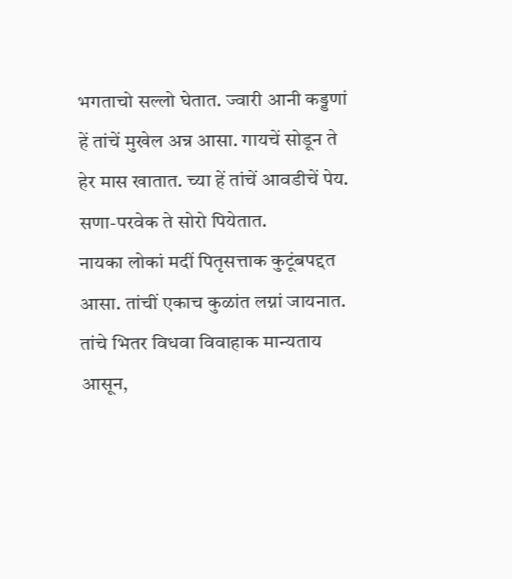भगताचो सल्लो घेतात. ज्वारी आनी कड्डणां हें तांचें मुखेल अन्न आसा. गायचें सोडून ते हेर मास खातात. च्या हें तांचें आवडीचें पेय. सणा-परवेक ते सोरो पियेतात.
नायका लोकां मदीं पितृसत्ताक कुटूंबपद्दत आसा. तांचीं एकाच कुळांत लग्नां जायनात. तांचे भितर विधवा विवाहाक मान्यताय आसून,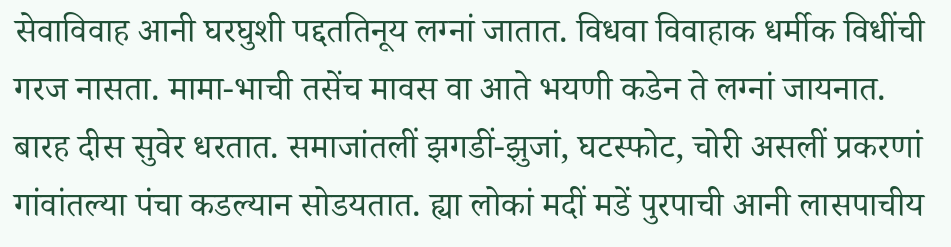सेवाविवाह आनी घरघुशी पद्दततिनूय लग्नां जातात. विधवा विवाहाक धर्मीक विधींची गरज नासता. मामा-भाची तसेंच मावस वा आते भयणी कडेन ते लग्नां जायनात.
बारह दीस सुवेर धरतात. समाजांतलीं झगडीं-झुजां, घटस्फोट, चोरी असलीं प्रकरणां गांवांतल्या पंचा कडल्यान सोडयतात. ह्या लोकां मदीं मडें पुरपाची आनी लासपाचीय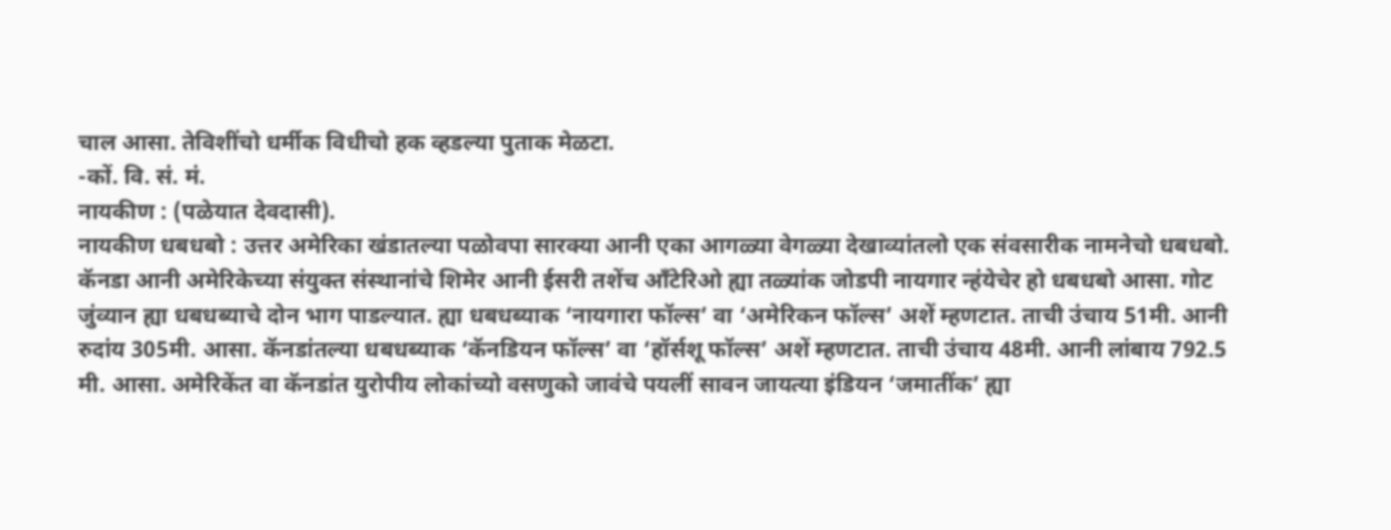चाल आसा. तेविशींचो धर्मीक विधीचो हक व्हडल्या पुताक मेळटा.
-कों. वि. सं. मं.
नायकीण : (पळेयात देवदासी).
नायकीण धबधबो : उत्तर अमेरिका खंडातल्या पळोवपा सारक्या आनी एका आगळ्या वेगळ्या देखाव्यांतलो एक संवसारीक नामनेचो धबधबो. कॅनडा आनी अमेरिकेच्या संयुक्त संस्थानांचे शिमेर आनी ईसरी तशेंच ऑंटेरिओ ह्या तळ्यांक जोडपी नायगार न्हंयेचेर हो धबधबो आसा. गोट जुंव्यान ह्या धबधब्याचे दोन भाग पाडल्यात. ह्या धबधब्याक ‘नायगारा फॉल्स’ वा ‘अमेरिकन फॉल्स’ अशें म्हणटात. ताची उंचाय 51मी. आनी रुदांय 305मी. आसा. कॅनडांतल्या धबधब्याक ‘कॅनडियन फॉल्स’ वा ‘हॉर्सशू फॉल्स’ अशें म्हणटात. ताची उंचाय 48मी. आनी लांबाय 792.5 मी. आसा. अमेरिकेंत वा कॅनडांत युरोपीय लोकांच्यो वसणुको जावंचे पयलीं सावन जायत्या इंडियन ‘जमातींक’ ह्या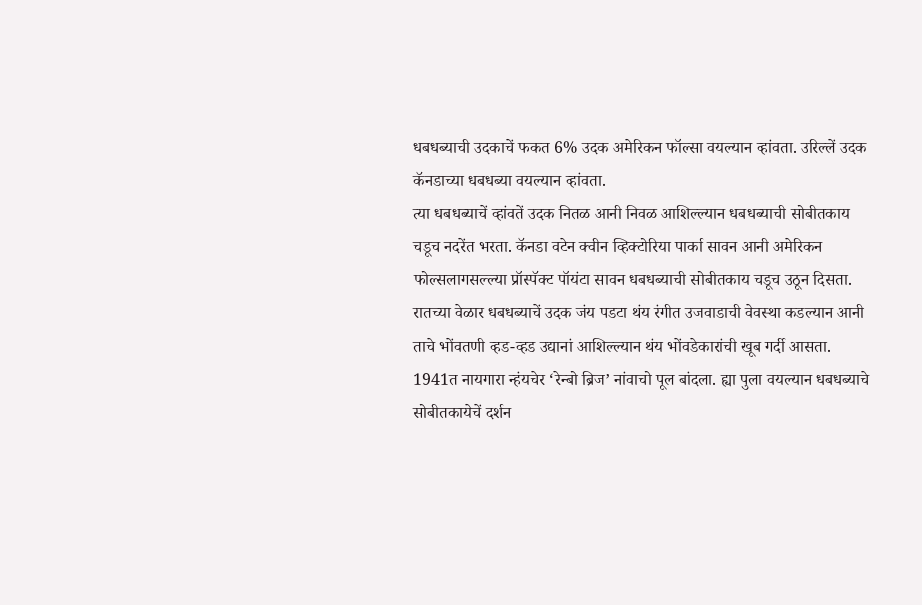धबधब्याची उदकाचें फकत 6% उदक अमेरिकन फॉल्सा वयल्यान व्हांवता. उरिल्लें उदक कॅनडाच्या धबधब्या वयल्यान व्हांवता.
त्या धबधब्याचें व्हांवतें उदक नितळ आनी निवळ आशिल्ल्यान धबधब्याची सोबीतकाय चडूच नदरेंत भरता. कॅनडा वटेन क्वीन व्हिक्टोरिया पार्का सावन आनी अमेरिकन फोल्सलागसल्ल्या प्रॉस्पॅक्ट पॉयंटा सावन धबधब्याची सोबीतकाय चडूच उठून दिसता. रातच्या वेळार धबधब्याचें उदक जंय पडटा थंय रंगीत उजवाडाची वेवस्था कडल्यान आनी ताचे भोंवतणी व्हड-व्हड उद्यानां आशिल्ल्यान थंय भोंवडेकारांची खूब गर्दी आसता. 1941त नायगारा न्हंयचेर ‘रेन्बो ब्रिज’ नांवाचो पूल बांदला. ह्या पुला वयल्यान धबधब्याचे सोबीतकायेचें दर्शन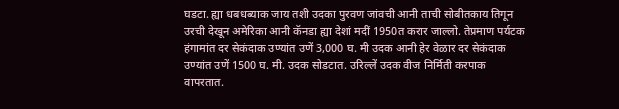घडटा. ह्या धबधब्याक जाय तशी उदका पुरवण जांवची आनी ताची सोबीतकाय तिगून उरची देखून अमेरिका आनी कॅनडा ह्या देशां मदीं 1950त करार जाल्लो. तेप्रमाण पर्यटक हंगामांत दर सेकंदाक उण्यांत उणें 3,000 घ. मी उदक आनी हेर वेळार दर सेकंदाक उण्यांत उणें 1500 घ. मी. उदक सोडटात. उरिल्लें उदक वीज निर्मिती करपाक वापरतात.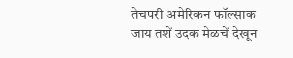तेचपरी अमेरिकन फॉल्साक जाय तशें उदक मेळचें देखून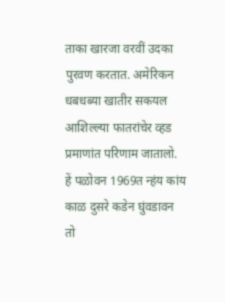ताका खारजा वरवीं उदका पुरवण करतात. अमेरिकन धबधब्या खातीर सकयल आशिल्ल्या फातरांचेर व्हड प्रमाणांत परिणाम जातालो. हें पळोवन 1969त न्हंय कांय काळ दुसरे कडेन घुंवडावन तो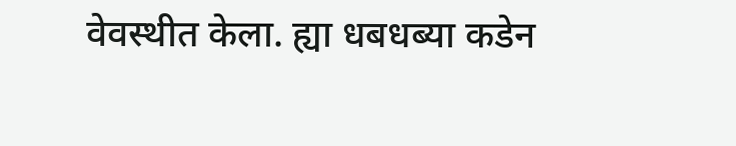वेवस्थीत केला. ह्या धबधब्या कडेन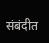संबंदीत